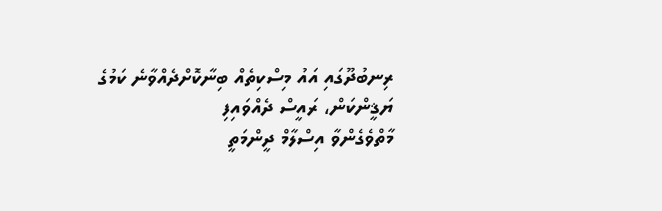ރިނބުދޫގައި އައު މިސްކިތެއް ބިނާކޮށްދެއްވާނެ ކަމުގެ ޔަޤީންކަން، ރައީސް ދެއްވައިފި
މާތްވެގެންވާ އިސްލާމް ދީންމަތީ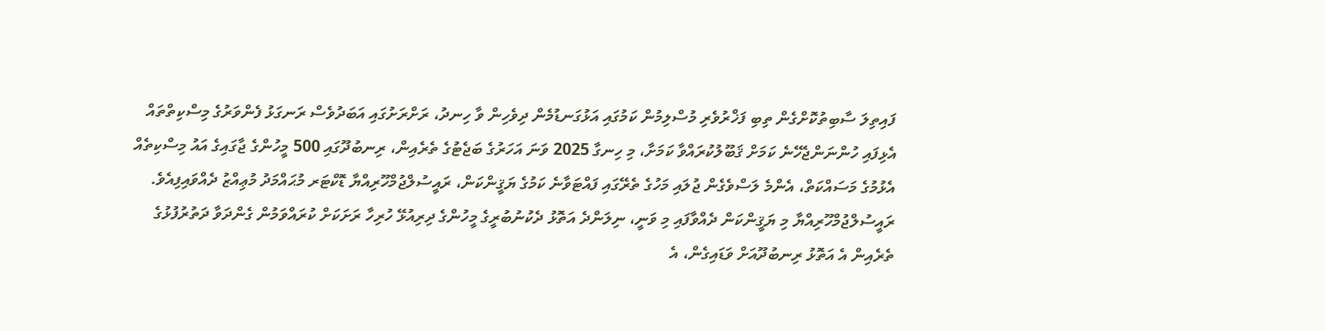ފައިތިލަ ސާބިތުކޮށްގެން ތިބި ފަޚްރުވެރި މުސްލިމުން ކަމުގައި އަޅުގަނޑުމެން ދިވެހިން ވާ ހިނދު، ރަށްރަށުގައި އަބަދުވެސް ރަނގަޅު ފެންވަރުގެ މިސްކިތްތައް އެޅިފައި ހުންނަންޖެހޭނެ ކަމަށް ޤަބޫލުކުރައްވާ ކަމަށާ، މި ހިނގާ 2025 ވަނަ އަހަރުގެ ބަޖެޓުގެ ތެރެއިން، ރިނބުދޫގައި 500 މީހުންގެ ޖާގައިގެ އައު މިސްކިތެއް އެޅުމުގެ މަސައްކަތް، އެންމެ ލަސްވެގެން ޖުލައި މަހުގެ ތެރޭގައި ފައްޓަވާނެ ކަމުގެ ޔަޤީންކަން، ރައީސުލްޖުމްހޫރިއްޔާ ޑޮކްޓަރ މުޙައްމަދު މުޢިއްޒު ދެއްވައިފިއެވެ.
ރައީސުލްޖުމްހޫރިއްޔާ މި ޔަޤީންކަން ދެއްވާފައި މި ވަނީ، ނިލަންދެ އަތޮޅު ދެކުނުބުރީގެ މީހުންގެ ދިރިއުޅޭ ހުރިހާ ރަށަކަށް ކުރައްވަމުން ގެންދަވާ ދަތުރުފުޅުގެ ތެރެއިން އެ އަތޮޅު ރިނބުދޫއަށް ވަޑައިގެން، އެ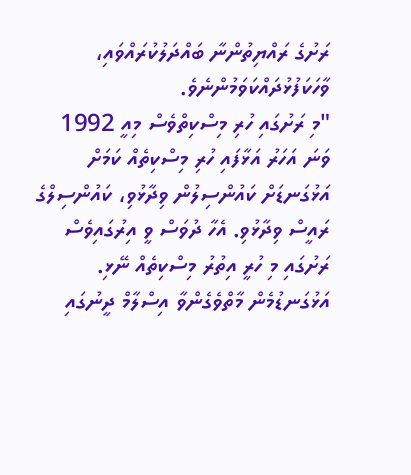ރަށުގެ ރައްޔިތުންނާ ބައްދަލުކުރައްވައި، ވާހަކަފުޅުދައްކަވަމުންނެވެ.
"މި ރަށުގައި ހުރި މިސްކިތްވެސް މިއީ 1992 ވަނަ އަހަރު އަޅާފައި ހުރި މިސްކިތެއް ކަމަށް އަޅުގަނޑަށް ކައުންސިލުން ވިދާޅުވި، ކައުންސިލްގެ ރައީސް ވިދާޅުވި. އެހާ ދުވަސް ވީ އިރުގައިވެސް ރަށުގައި މި ހުރީ އިތުރު މިސްކިތެއް ނޭޅި. އަޅުގަނޑުމެން މާތްވެގެންވާ އިސްލާމް ދީނުގައި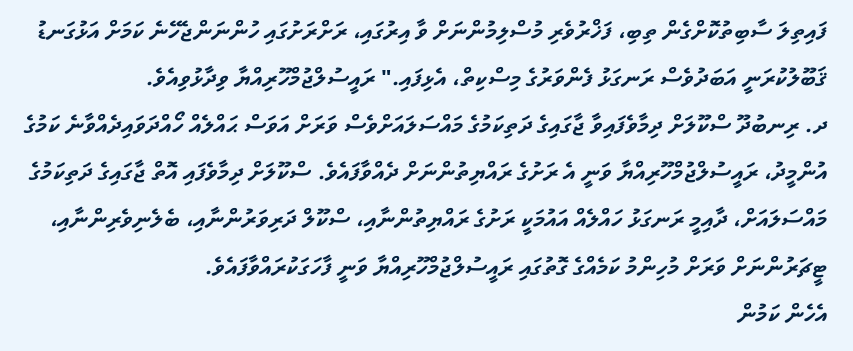ފައިތިލަ ސާބިތުކޮށްގެން ތިބި، ފަޚްރުވެރި މުސްލިމުންނަށް ވާ އިރުގައި، ރަށްރަށުގައި ހުންނަންޖެހޭނެ ކަމަށް އަޅުގަނޑު ޤަބޫލުކުރަނީ އަބަދުވެސް ރަނގަޅު ފެންވަރުގެ މިސްކިތް، އެޅިފައި." ރައީސުލްޖުމްހޫރިއްޔާ ވިދާޅުވިއެވެ.
ދ. ރިނބުދޫ ސްކޫލަށް ދިމާވެފައިވާ ޖާގައިގެ ދަތިކަމުގެ މައްސަލައަށްވެސް ވަރަށް އަވަސް ޙައްލެއް ހޯއްދަވައިދެއްވާނެ ކަމުގެ އުންމީދު، ރައީސުލްޖުމްހޫރިއްޔާ ވަނީ އެ ރަށުގެ ރައްޔިތުންނަށް ދެއްވާފައެވެ. ސްކޫލަށް ދިމާވެފައި އޮތް ޖާގައިގެ ދަތިކަމުގެ މައްސަލައަށް، ދާއިމީ ރަނގަޅު ހައްލެއް އައުމަކީ ރަށުގެ ރައްޔިތުންނާއި، ސްކޫލް ދަރިވަރުންނާއި، ބެލެނިވެރިންނާއި، ޓީޗަރުންނަށް ވަރަށް މުހިންމު ކަމެއްގެ ގޮތުގައި ރައީސުލްޖުމްހޫރިއްޔާ ވަނީ ފާހަގަކުރައްވާފައެވެ.
އެހެން ކަމުން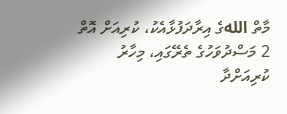މާތް اللهގެ އިރާދަފުޅާއެކު، ކުރިއަށް އޮތް 2 މަސްދުވަހުގެ ތެރޭގައި، މިހާރު ކުރިއަށްދާ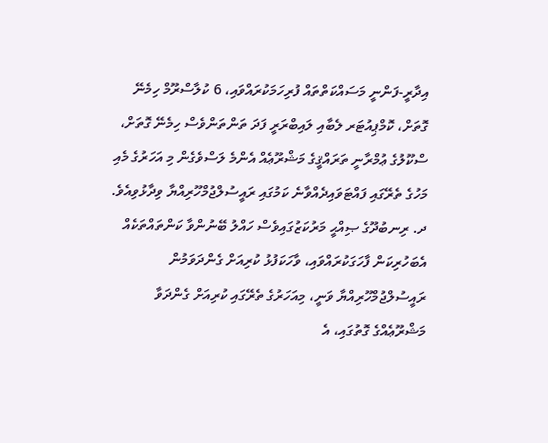އިދާރީ-ފަންނީ މަސައްކަތްތައް ފުރިހަމަކުރައްވައި، 6 ކުލާސްރޫމް ހިމެނޭ ގޮތަށް، ކޮމްޕިއުޓަރ ލެބާއި ލައިބްރަރީ ފަދަ ތަންތަންވެސް ހިމެނޭ ގޮތަށް، ސްކޫލުގެ ޢުމްރާނީ ތަރައްޤީގެ މަޝްރޫޢެއް އެންމެ ލަސްވެގެން މި އަހަރުގެ މެއި މަހުގެ ތެރޭގައި ފައްޓަވައިދެއްވާނެ ކަމުގައި ރައީސުލްޖުމްހޫރިއްޔާ ވިދާޅުވިއެވެ.
ދ. ރިނބުދޫގެ ޞިއްޙީ މަރުކަޒުގައިވެސް ހައްލު ބޭނުންވާ ކަންތައްތަކެއް އެބަހުރިކަން ފާހަގަކުރައްވައި، ވާހަކަފުޅު ކުރިއަށް ގެންދަވަމުން ރައީސުލްޖުމްހޫރިއްޔާ ވަނީ، މިއަހަރުގެ ތެރޭގައި ކުރިއަށް ގެންދަވާ މަޝްރޫޢެއްގެ ގޮތުގައި، އެ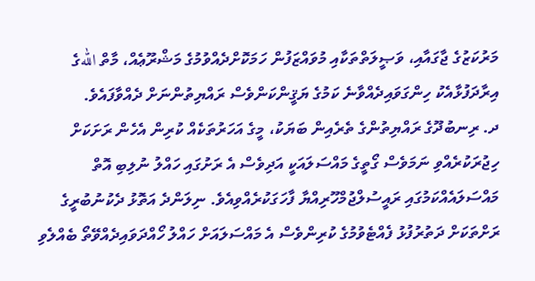މަރުކަޒުގެ ޖާގައާއި، ވަޞީލަތްތަކާއި މުވައްޒަފުން ހަމަކޮށްދެއްވުމުގެ މަޝްރޫޢެއް، މާތް اللهގެ އިރާދަފުޅާއެކު ހިންގަވައިދެއްވާނެ ކަމުގެ ޔަޤީންކަންވެސް ރައްޔިތުންނަށް ދެއްވާފައެވެ.
ދ. ރިނބުދޫގެ ރައްޔިތުންގެ ތެރެއިން ބަޔަކު، މީގެ އަހަރުތަކެއް ކުރިން އެހެން ރަށަކަށް ހިޖުރަކުރެއްވި ނަމަވެސް ގޯތީގެ މައްސަލައަކީ އަދިވެސް އެ ރަށުގައި ހައްލު ނުލިބި އޮތް މައްސަލައެއްކަމުގައި ރައީސުލްޖުމްހޫރިއްޔާ ފާހަގަކުރެއްވިއެވެ. ނިލަންދެ އަތޮޅު ދެކުނުބުރީގެ ރަށްތަކަށް ދަތުރުފުޅު ފެއްޓެވުމުގެ ކުރިންވެސް އެ މައްސަލައަށް ހައްލު ހޯއްދަވައިދެއްވޭތޯ ބެއްލެވި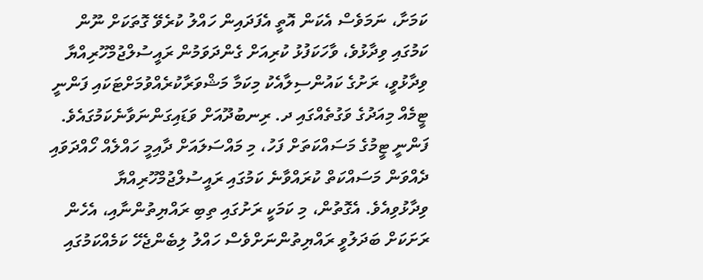ކަމަށާ، ނަމަވެސް އެކަން އޮތީ އެފަދައިން ހައްލު ކުރެވޭ ގޮތަކަށް ނޫން ކަމުގައި ވިދާޅުވެ، ވާހަކަފުޅު ކުރިއަށް ގެންދަވަމުން ރައީސުލްޖުމްހޫރިއްޔާ ވިދާޅުވީ، ރަށުގެ ކައުންސިލާއެކު މިކަމާ މަޝްވަރާކުރެއްވުމަށްޓަކައި ފަންނީ ޓީމެއް މިއަދުގެ ވަގުތެއްގައި ދ. ރިނބުދޫއަށް ވަޑައިގަންނަވާނެކަމުގައެވެ.
ފަންނީ ޓީމުގެ މަސައްކަތަށް ފަހު، މި މައްސަލައަށް ދާއިމީ ހައްލެއް ހޯއްދަވައި ދެއްވަން މަސައްކަތް ކުރައްވާނެ ކަމުގައި ރައީސުލްޖުމްހޫރިއްޔާ ވިދާޅުވިއެވެ. އެގޮތުން، މި ކަމަކީ ރަށުގައި ތިބި ރައްޔިތުންނާއި، އެހެން ރަށަކަށް ބަދަލުވީ ރައްޔިތުންނަށްވެސް ހައްލު ލިބެންޖެހޭ ކަމެއްކަމުގައި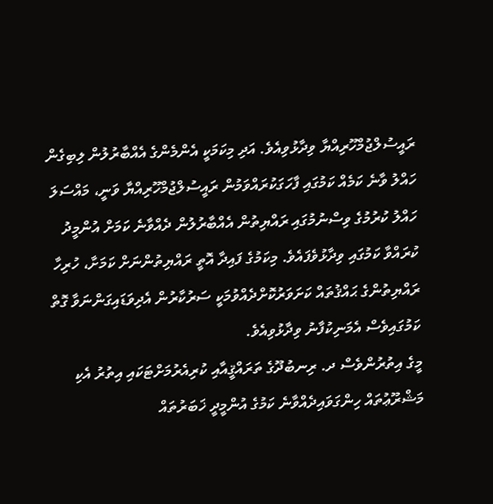ރައީސުލްޖުމްހޫރިއްޔާ ވިދާޅުވިއެވެ. އަދި މިކަމަކީ އެންމެންގެ އެއްބާރުލުން ލިބިގެން ހައްލު ވާނެ ކަމެއް ކަމުގައި ފާހަގަކުރައްވަމުން ރައީސުލްޖުމްހޫރިއްޔާ ވަނީ، މައްސަލަ ހައްލު ކުރުމުގެ ވިސްނުމުގައި ރައްޔިތުން އެއްބާރުލުން ދެއްވާނެ ކަމަށް އުންމީދު ކުރައްވާ ކަމުގައި ވިދާޅުވެފައެވެ. މިކަމުގެ ފައިދާ އޮތީ ރައްޔިތުންނަށް ކަމަށާ، ހުރިހާ ރައްޔިތުންގެ ޙައްޤުތައް ކަށަވަރުކޮށްދެއްވުމަކީ ސަރުކާރުން އެދިވަޑައިގަންނަވާ ގޮތް ކަމުގައިވެސް އެމަނިކުފާނު ވިދާޅުވިއެވެ.
މީގެ އިތުރުންވެސް ދ. ރިނބުދޫގެ ތަރައްޤީއާއި ކުރިއެރުމަށްޓަކައި އިތުރު އެކި މަޝްރޫޢުތައް ހިންގަވައިދެއްވާނެ ކަމުގެ އުންމީދީ ޚަބަރުތައް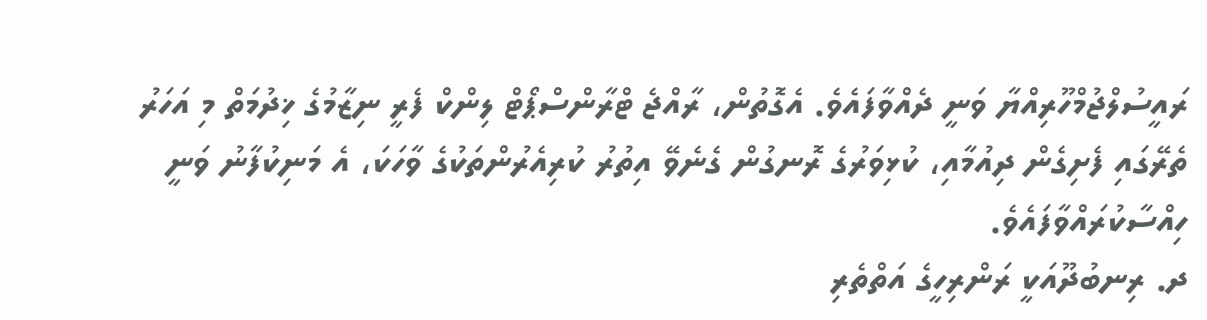ރައީސުލްޖުމްހޫރިއްޔާ ވަނީ ދެއްވާފައެވެ. އެގޮތުން، ރާއްޖެ ޓްރާންސްޕޯޓް ލިންކް ފެރީ ނިޒާމުގެ ޚިދުމަތް މި އަހަރު ތެރޭގައި ފެށިގެން ދިއުމާއި، ކުޅިވަރުގެ ރޮނގުން ގެނެވޭ އިތުރު ކުރިއެރުންތަކުގެ ވާހަކަ، އެ މަނިކުފާނު ވަނީ ހިއްސާކުރައްވާފައެވެ.
ދ. ރިނބުދޫއަކީ ރަންރިހީގެ އަތްތެރި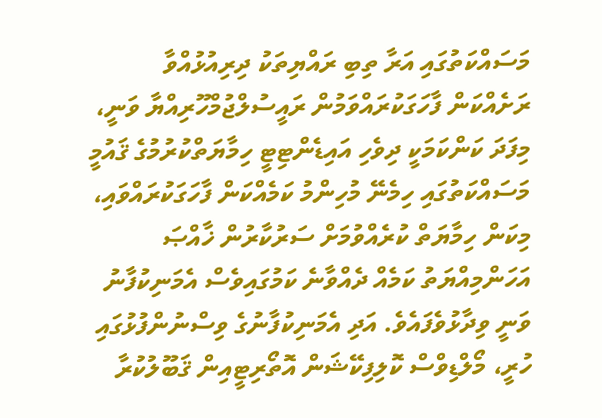މަސައްކަތުގައި އަރާ ތިބި ރައްޔިތަކު ދިރިއުޅުއްވާ ރަށެއްކަން ފާހަގަކުރައްވަމުން ރައީސުލްޖުމްހޫރިއްޔާ ވަނީ، މިފަދަ ކަންކަމަކީ ދިވެހި އައިޑެންޓިޓީ ހިމާޔަތްކުރުމުގެ ޤައުމީ މަސައްކަތުގައި ހިމެނޭ މުހިންމު ކަމެއްކަން ފާހަގަކުރައްވައި، މިކަން ހިމާޔަތް ކުރެއްވުމަށް ސަރުކާރުން ޚާއްޞަ އަހަންމިއްޔަތު ކަމެއް ދެއްވާނެ ކަމުގައިވެސް އެމަނިކުފާނު ވަނީ ވިދާޅުވެފައެވެ. އަދި އެމަނިކުފާނުގެ ވިސްނުންފުޅުގައި ހުރީ، މޯލްޑިވްސް ކޮލިފިކޭޝަން އޮތޯރިޓީއިން ޤަބޫލުކުރާ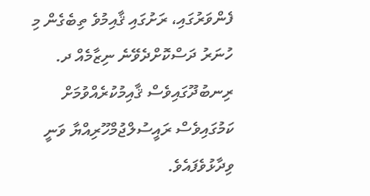ފެންވަރުގައި، ރަށުގައި ޤާއިމުވެ ތިބެގެން މި ހުނަރު ދަސްކޮށްދެވޭނެ ނިޒާމެއް ދ. ރިނބުދޫގައިވެސް ޤާއިމުކުރެއްވުމަށް ކަމުގައިވެސް ރައީސުލްޖުމްހޫރިއްޔާ ވަނީ ވިދާޅުވެފައެވެ.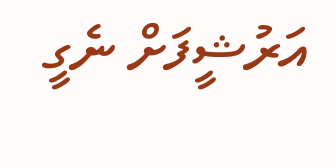އަރުޝީފަށް ނެގީ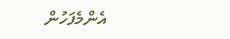އެންމެފަހުން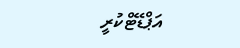އަޕްޑޭޓްކުރީ